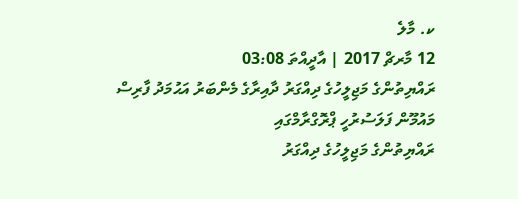ކ. މާލެ
12 މާރޗް 2017 | އާދީއްތަ 03:08
ރައްޔިތުންގެ މަޖިލީހުގެ ދިއްގަރު ދާއިރާގެ މެންބަރު އަޙުމަދު ފާރިސް މައުމޫން ފަލަސުރުހީ ޕްރޮގްރާމްގައި
ރައްޔިތުންގެ މަޖިލީހުގެ ދިއްގަރު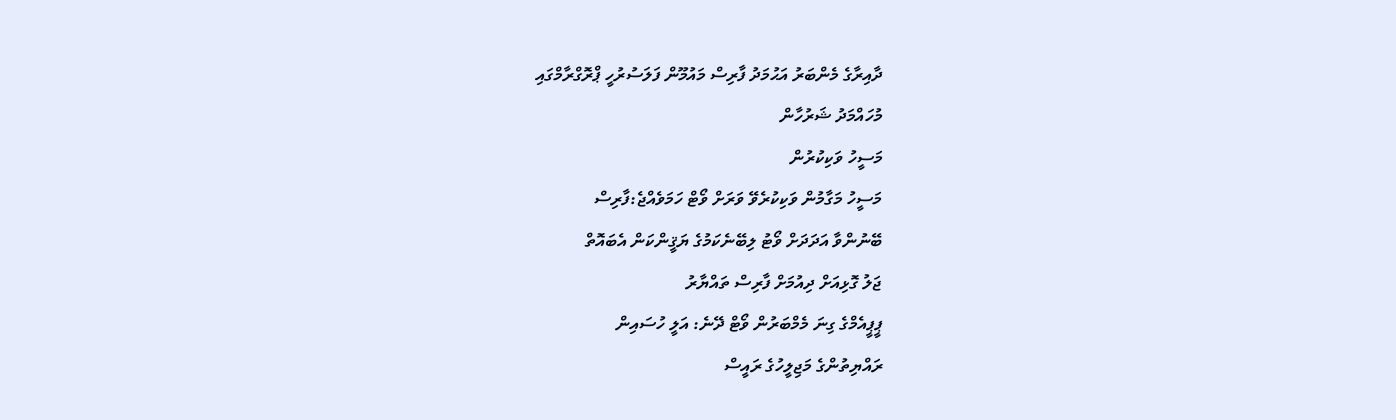ދާއިރާގެ މެންބަރު އަޙުމަދު ފާރިސް މައުމޫން ފަލަސުރުހީ ޕްރޮގްރާމްގައި
މުހައްމަދު ޝަރުހާން
މަސީހު ވަކިކުރުން
މަސީހު މަގާމުން ވަކިކުރެވޭ ވަރަށް ވޯޓް ހަމަވެއްޖެ:ފާރިސް
ބޭނުންވާ އަދަދަށް ވޯޓު ލިބޭނެކަމުގެ ޔަޤީންކަން އެބައޮތް
ޖަލު ގޮޅިއަށް ދިއުމަށް ފާރިސް ތައްޔާރު
ޕީޕީއެމްގެ ގިނަ މެމްބަރުން ވޯޓް ދޭނެ: އަލީ ހުސައިން
ރައްޔިތުންގެ މަޖިލީހުގެ ރައީސް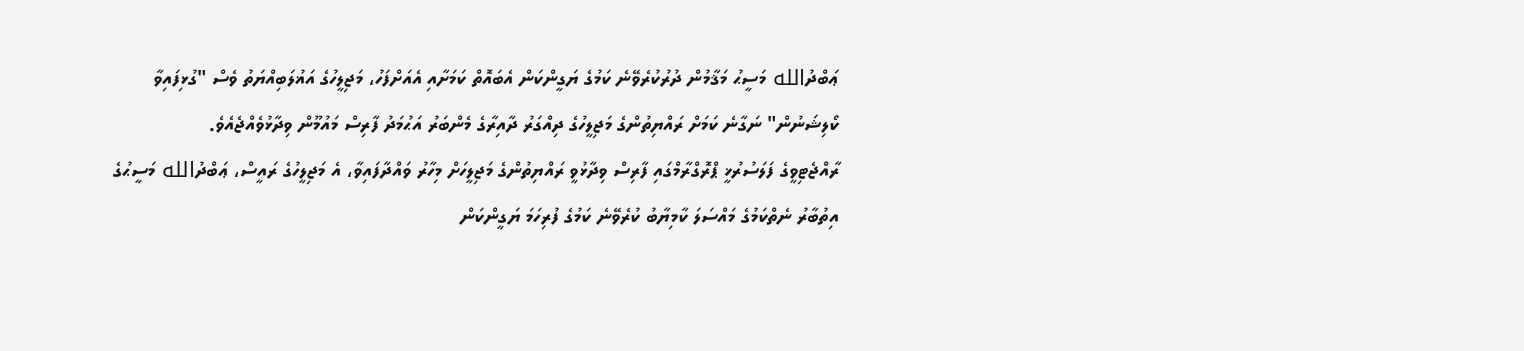ޢަބްދުالله މަސީޙު މަޤާމުން ދުރުކުރެވޭނެ ކަމުގެ ޔަގީންކަން އެބައޮތް ކަމަށާއި އެއަށްފަހު، މަޖިލީހުގެ އަޣުލަބިއްޔަތު ވެސް "ގުޅިފައިވާ ކޯލިޝަނުން" ނަގާނެ ކަމަށް ރައްޔިތުންގެ މަޖިލީހުގެ ދިއްގަރު ދާއިރާގެ މެންބަރު އަޙުމަދު ފާރިސް މައުމޫން ވިދާޅުވެއްޖެއެވެ.
ރާއްޖެޓިވީގެ ފަލަސުރުޚީ ޕްރޮގްރާމްގައި ފާރިސް ވިދާޅުވީ ރައްޔިތުންގެ މަޖިލީހަށް މިހާރު ވައްދާފައިވާ، އެ މަޖިލީހުގެ ރައީސް، ޢަބްދުالله މަސީޙުގެ އިތުބާރު ނެތްކަމުގެ މައްސަލަ ކާމިޔާބު ކުރެވޭނެ ކަމުގެ ފުރިހަމަ ޔަގީންކަން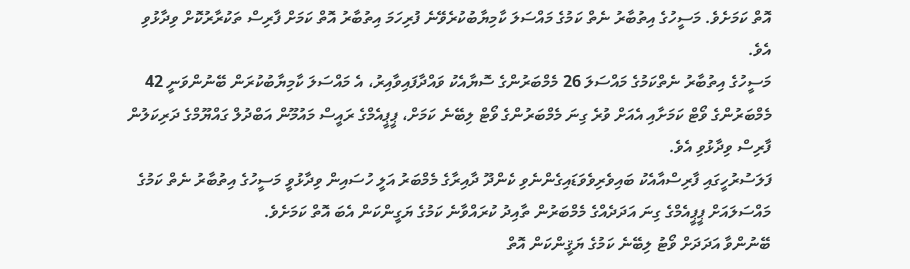އޮތް ކަމަށެވެ. މަސީހުގެ އިތުބާރު ނެތް ކަމުގެ މައްސަލަ ކާމިޔާބުކުރެވޭނެ ފުރިހަމަ އިތުބާރު އޮތް ކަމަށް ފާރިސް ތަކުރާރުކޮށް ވިދާޅުވި އެވެ.
މަސީހުގެ އިތުބާރު ނެތްކަމުގެ މައްސަލަ 26 މެމްބަރުންގެ ސޮޔާއެކު ވައްދާފައިވާއިރު، އެ މައްސަލަ ކާމިޔާބުކުރަން ބޭނުންވަނީ 42 މެމްބަރުންގެ ވޯޓް ކަމަށާއި އެއަށް ވުރެ ގިނަ މެމްބަރުންގެ ވޯޓް ލިބޭނެ ކަމަށް، ޕީޕީއެމްގެ ރައީސް މައުމޫން އަބްދުލް ގައްޔޫމްގެ ދަރިކަލުން ފާރިސް ވިދާޅުވި އެވެ.
ފަލަސުރުހީގައި ފާރިސްއާއެކު ބައިވެރިވެވަޑައިގެންނެވި ކެންދޫ ދާއިރާގެ މެމްބަރު އަލީ ހުސައިން ވިދާޅުވީ މަސީހުގެ އިތުބާރު ނެތް ކަމުގެ މައްސަލައަށް ޕީޕީއެމްގެ ގިނަ އަދަދެއްގެ މެމްބަރުން ތާއިދު ކުރައްވާނެ ކަމުގެ ޔަގީންކަން އެބަ އޮތް ކަމަށެވެ.
ބޭނުންވާ އަދަދަށް ވޯޓު ލިބޭނެ ކަމުގެ ޔަޤީންކަން އޮތް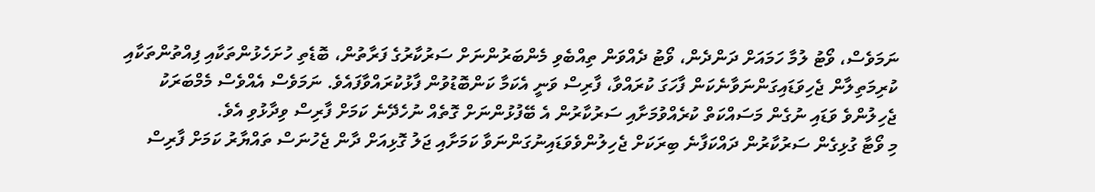ނަމަވެސް، ވޯޓު ލުމާ ހަމައަށް ދަންދެން، ވޯޓު ދެއްވަން ތިއްބެވި މެންބަރުންނަށް ސަރުކާރުގެ ފަރާތުން، ބޮޑެތި ހުށަހެޅުންތަކާއި ފިއްތުންތަކާއި ކުރިމަތިލާން ޖެހިވަޑައިގަންނަވާނެކަން ފާހަގަ ކުރައްވާ، ފާރިސް ވަނީ އެކަމާ ކަންބޮޑުވުން ފާޅުކުރައްވާފައެވެ. ނަމަވެސް އެއްވެސް މެމްބަރަކު ޖެހިލުންވެ ވަޑައި ނުގެން މަސައްކަތް ކުރެއްވުމަށާއި ސަރުކާރުން އެ ބޭފުޅުންނަށް ގޮތެއް ނުހެދޭނެ ކަމަށް ފާރިސް ވިދާޅުވި އެވެ.
މި ވޯޓާ ގުޅިގެން ސަރުކާރުން ދައްކަފާނެ ބިރަކަށް ޖެހިލުންވެވަޑައިނުގަންނަވާ ކަމަށާއި ޖަލު ގޮޅިއަށް ދާން ޖެހުނަސް ތައްޔާރު ކަމަށް ފާރިސް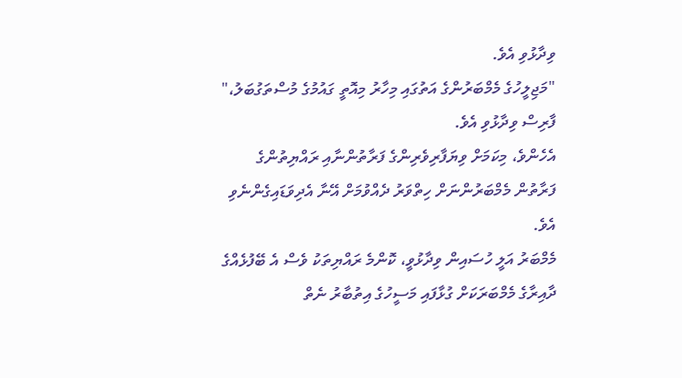ވިދާޅުވި އެވެ.
"މަޖިލީހުގެ މެމްބަރުންގެ އަތުގައި މިހާރު މިއޮތީ ގައުމުގެ މުސްތަގުބަލު،" ފާރިސް ވިދާޅުވި އެވެ.
އެހެންވެ، މިކަމަށް ވިޔަފާރިވެރިންގެ ފަރާތުންނާއި ރައްޔިތުންގެ ފަރާތުން މެމްބަރުންނަށް ހިތްވަރު ދެއްވުމަށް އޭނާ އެދިވަޑައިގެންނެވި އެވެ.
މެމްބަރު އަލީ ހުސައިން ވިދާޅުވީ، ކޮންމެ ރައްޔިތަކު ވެސް އެ ބޭފުޅެއްގެ ދާއިރާގެ މެމްބަރަކަށް ގުޅާފައި މަސީހުގެ އިތުބާރު ނެތް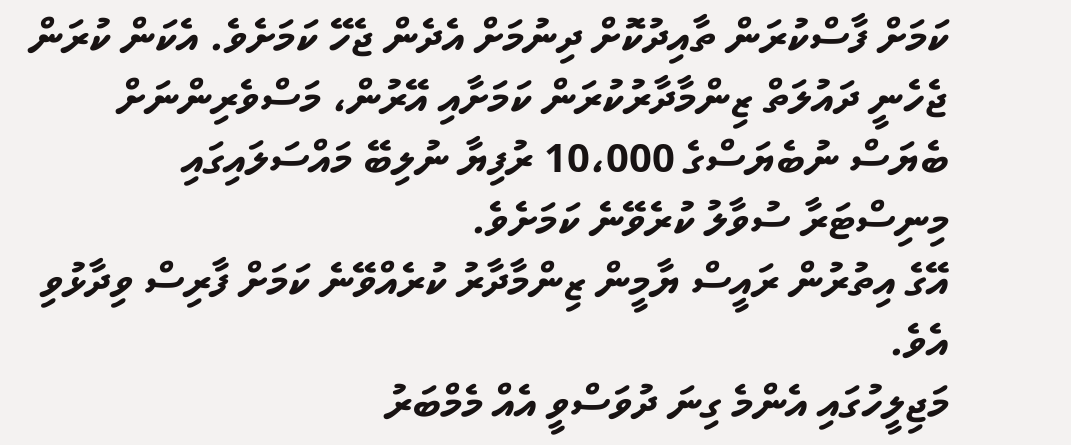ކަމަށް ފާސްކުރަން ތާއިދުކޮށް ދިނުމަށް އެދެން ޖެހޭ ކަމަށެވެ. އެކަން ކުރަން ޖެހެނީ ދައުލަތް ޒިންމާދާރުކުރަން ކަމަށާއި އޭރުން، މަސްވެރިންނަށް ބެޔަސް ނުބެޔަސްގެ 10،000 ރުފިޔާ ނުލިބޭ މައްސަލައިގައި މިނިސްޓަރާ ސުވާލު ކުރެވޭނެ ކަމަށެވެ.
އޭގެ އިތުރުން ރައީސް ޔާމީން ޒިންމާދާރު ކުރެއްވޭނެ ކަމަށް ފާރިސް ވިދާޅުވި އެވެ.
މަޖިލީހުގައި އެންމެ ގިނަ ދުވަސްވީ އެއް މެމްބަރު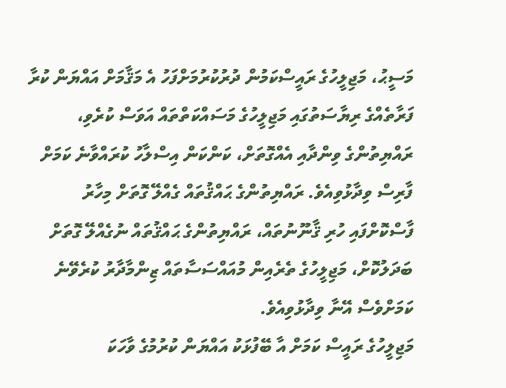މަސީޙު، މަޖިލީހުގެ ރައީސްކަމުން ދުރުކުރުމަށްފަހު އެ މަޤާމަށް އައްޔަން ކުރާ ފަރާތެއްގެ ރިޔާސަތުގައި މަޖިލީހުގެ މަސައްކަތްތައް އަވަސް ކުރެވި، ރައްޔިތުންގެ ވިންދާއި އެއްގޮތަށް، ކަންކަން އިސްލާހު ކުރައްވާނެ ކަމަށް ފާރިސް ވިދާޅުވިއެވެ. ރައްޔިތުންގެ ޙައްޤުތައް ގެއްލޭ ގޮތަށް މިހާރު ފާސްކޮށްފައި ހުރި ޤާނޫނުތައް، ރައްޔިތުންގެ ޙައްޤުތައް ނުގެއްލޭ ގޮތަށް ބަދަލުކޮށް، މަޖިލީހުގެ ތެރެއިން މުއައްސަސާތައް ޒިންމާދާރު ކުރެވޭނެ ކަމަށްވެސް އޭނާ ވިދާޅުވިއެވެ.
މަޖިލީހުގެ ރައީސް ކަމަށް އާ ބޭފުޅަކު އައްޔަން ކުރުމުގެ ވާހަކަ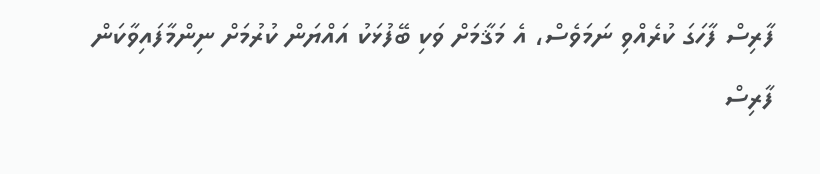ފާރިސް ފާހަގަ ކުރެއްވި ނަމަވެސް، އެ މަޤާމަށް ވަކި ބޭފުޅަކު އައްޔަން ކުރުމަށް ނިންމާފައިވާކަން ފާރިސް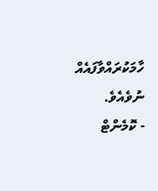ހާމަކުރައްވާފައެއް ނުވެއެވެ.
- ކޮމެންޓް